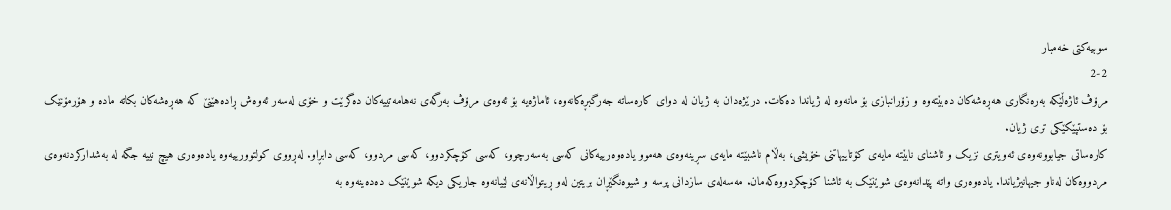سوبیەکتی خەمبار
2-2
مرۆڤ ئاژەڵێکە بەرەنگاری هەڕەشەکان دەبێتەوە و زۆرانبازی بۆ مانەوە لە ژیاندا دەکات. درێژەدان بە ژیان لە دوای کارەساتە جەرگبڕەکانەوە، ئاماژەیە بۆ ئەوەی مرۆڤ بەرگەی نەهامەتییەکان دەگرێت و خۆی لەسەر ئەوەش ڕادەهێنێ کە هەڕەشەکان بکاتە مادە و هۆرمۆنێک بۆ دەستپێکێکی تری ژیان.
کارەساتی جیابوونەوەی ئەویتری نزیک و ئاشنای نابێتە مایەی کۆتاییهاتنی خۆیشی، بەڵام ناشبێتە مایەی سڕینەوەی هەموو یادەوەرییەکانی کەسی بەسەرچوو، کەسی کۆچکردوو، کەسی مردوو، کەسی دابڕاو. لەڕووی کولتوورییەوە یادەوەری هیچ نییە جگە لە بەشدارکردنەوەی مردووەکان لەناو جیهانیژیاندا. یادەوەری واتە پێدانەوەی شوێنێک بە ئاشنا کۆچکردووەکەمان. مەسەلەی سازدانی پرسە و شیوەنگێڕان بریتین لەو ڕیتواڵانەی لێیانەوە جاریکی دیکە شوێنێک دەدەینەوە بە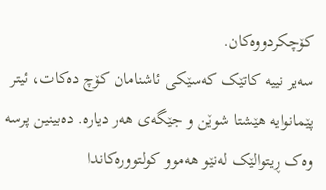کۆچکردووەکان.
سەیر نییە کاتێک کەسێکی ئاشنامان کۆچ دەکات، ئیتر پێمانوایە هێشتا شوێن و جێگەی هەر دیارە. دەبینین پرسە وەک ڕیتوالێک لەنێو هەموو کولتوورەکاندا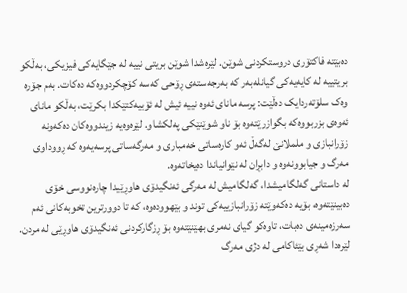دەبێتە فاکتۆری دروستکردنی شوێن. لێرەشدا شوێن بریتی نییە لە جێگایەکی فیزیکی، بەڵکو بریتییە لە کایەیەکی گیانلەبەر کە بەرجەستەی ڕۆحی کەسە کۆچکردووەکە دەکات. بەم جۆرە وەک سلۆتەردایک دەڵێت: پرسە مانای ئەوە نییە ئیش لە ئۆبیەکتێکدا بکرێت، بەڵکو مانای ئەوەی بزربووەکە بگوازرێتەوە بۆ ناو شوێنێکی پەلکشاو. لێرەوەیە زیندووەکان دەکەونە زۆرانبازی و ململانێ لەگەڵ ئەو کارەساتی خەمباری و مەرگەساتی پرسەیەوە کە ڕووداوی مەرگ و جیابوونەوە و دابڕان لە نێوانیاندا دەیخاتەوە.
لە داستانی گەلگامیشدا، گەلگامیش لە مەرگی ئەنگیدۆی هاوڕێیدا چارەنووسی خۆی دەبینێتەوە، بۆیە دەکەوێتە زۆرانبازییەکی توند و بێهوودەوە، کە تا دوورترین تخوبەکانی ئەم سەرزەمینەی دەبات، تاوەکو گیای نەمری بهێنێتەوە بۆ ڕزگارکردنی ئەنگیدۆی هاوڕێی لە مردن. لێرەدا شەڕی بێئاکامی لە دژی مەرگ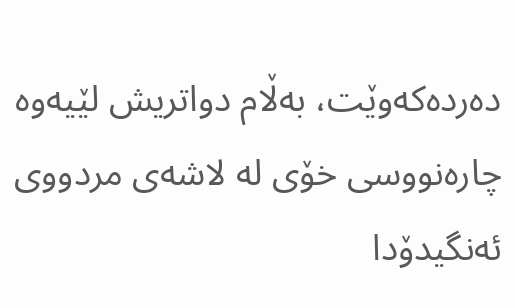دەردەکەوێت، بەڵام دواتریش لێیەوە چارەنووسی خۆی لە لاشەی مردووی ئەنگیدۆدا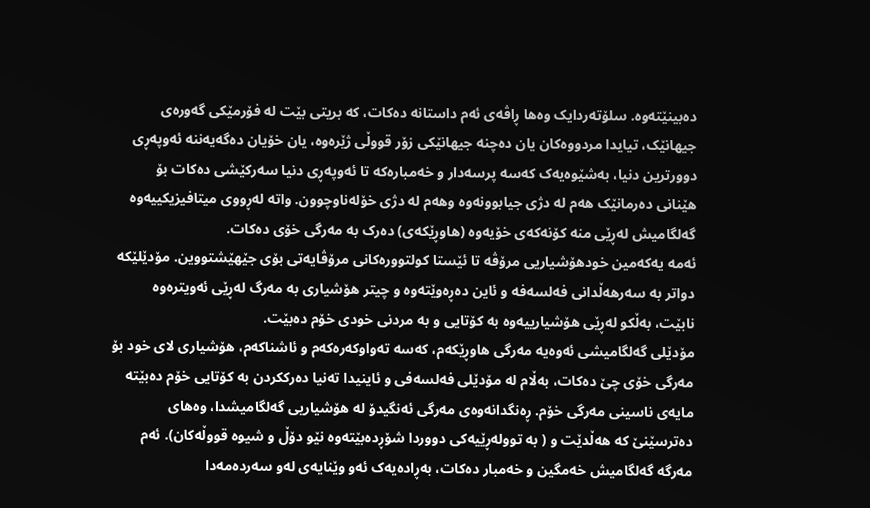دەبینێتەوە. سلۆتەردایک وەها ڕاڤەی ئەم داستانە دەکات، کە بریتی بێت لە فۆرمێکی گەورەی جیهانێک، تیایدا مردووەکان یان دەچنە جیهانێکی زۆر قووڵی ژێرەوە، یان خۆیان دەگەیەننە ئەوپەڕی دوورترین دنیا، بەشێوەیەک کەسە پرسەدار و خەمبارەکە تا ئەوپەڕی دنیا سەرکێشی دەکات بۆ هێنانی دەرمانێک هەم لە دژی جیابوونەوە وهەم لە دژی خۆلەناوچوون. واتە لەڕووی میتافیزیکییەوە گەلگامیش لەڕێی منە کۆنەکەی خۆیەوە (هاوڕێکەی) دەرک بە مەرگی خۆی دەکات.
ئەمە یەکەمین خودهۆشیاریی مرۆڤە تا ئێستا کولتوورەکانی مرۆڤایەتی بۆی جێهێشتووین. مۆدێلێکە دواتر بە سەرهەڵدانی فەلسەفە و ئاین دەڕەوێتەوە و چیتر هۆشیاری بە مەرگ لەڕێی ئەویترەوە نابێت، بەڵکو لەڕێی هۆشیارییەوە بە کۆتایی و بە مردنی خودی خۆم دەبێت.
مۆدێلی گەلگامیشی ئەوەیە مەرگی هاوڕێکەم، کەسە تەواوکەرەکەم و ئاشناکەم، هۆشیاری لای خود بۆ مەرگی خۆی چێ دەکات، بەڵام لە مۆدێلی فەلسەفی و ئاینیدا تەنیا دەرککردن بە کۆتایی خۆم دەبێتە مایەی ناسینی مەرگی خۆم. ڕەنگدانەوەی مەرگی ئەنگیدۆ لە هۆشیاریی گەلگامیشدا، وەهای دەترسێنێ کە هەڵدێت و ( بە توولەڕێیەکی دووردا شۆڕدەبێتەوە نێو دۆڵ و شیوە قووڵەکان). ئەم مەرگە گەلگامیش خەمگین و خەمبار دەکات، بەڕادەیەک ئەو وێنایەی لەو سەردەمەدا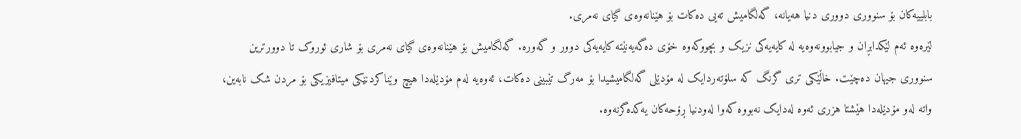بابلییەکان بۆ سنووری دووری دنیا هەیانە، گەلگامیش تەیی دەکات بۆ هێنانەوەی گیای نەمری.
لێرەوە ئەم لێکدابڕان و جیابوونەوەیە لە کایەیەکی نزیک و بچووکەوە خۆی دەگەیەنێتە کایەیەکی دوور و گەورە. گەلگامیش بۆ هێنانەوەی گیای نەمری بۆ شاری ئوروک تا دوورترین سنووری جیهان دەچێت. خاڵێکی تری گرنگ کە سلۆتەردایک لە مۆدێلی گەلگامیشیدا بۆ مەرگ تێبینی دەکات، ئەوەیە لەم مۆدێلەدا هیچ وێناکردنێکی میتافیزیکی بۆ مردن شک نابەین، واتە لەو مۆدێلەدا هێشتا هزری ئەوە لەدایک نەبووە کەوا لەودنیا ڕۆحەکان یەکدەگرنەوە.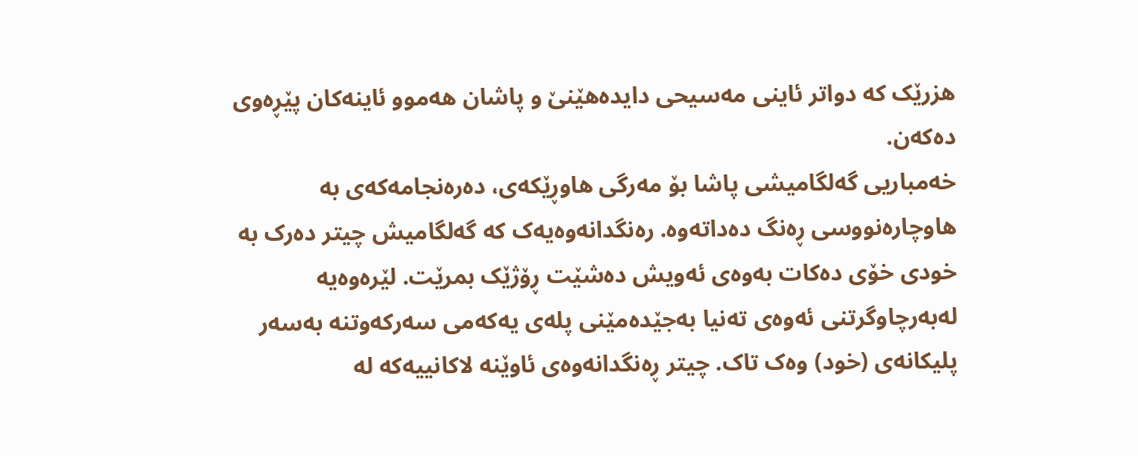هزرێک کە دواتر ئاینی مەسیحی دایدەهێنێ و پاشان هەموو ئاینەکان پێڕەوی دەکەن.
خەمباریی گەلگامیشی پاشا بۆ مەرگی هاوڕێکەی، دەرەنجامەکەی بە هاوچارەنووسی ڕەنگ دەداتەوە. رەنگدانەوەیەک کە گەلگامیش چیتر دەرک بە خودی خۆی دەکات بەوەی ئەویش دەشێت ڕۆژێک بمرێت. لێرەوەیە لەبەرچاوگرتنی ئەوەی تەنیا بەجێدەمێنی پلەی یەکەمی سەرکەوتنە بەسەر پلیکانەی (خود) وەک تاک. چیتر ڕەنگدانەوەی ئاوێنە لاکانییەکە لە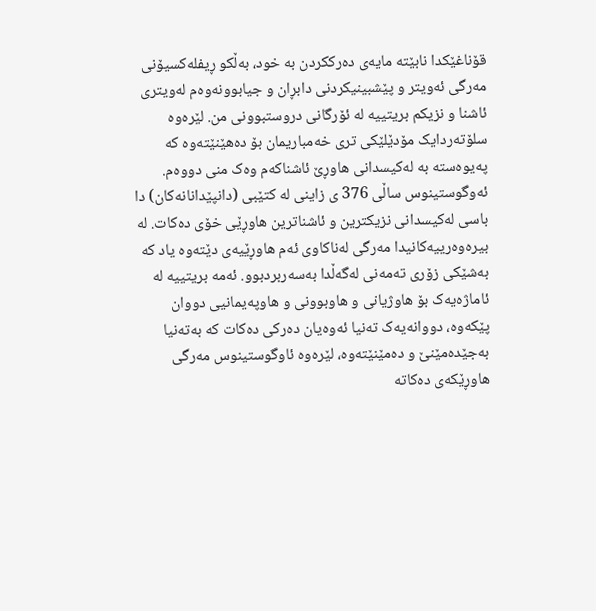قۆناغێکدا نابێتە مایەی دەرککردن بە خود، بەڵکو ڕیفلەکسیۆنی مەرگی ئەویتر و پێشبینیکردنی دابڕان و جیابوونەوەم لەویتری ئاشنا و نزیکم بریتییە لە ئۆرگانی دروستبوونی من. لێرەوە سلۆتەردایک مۆدێلێکی تری خەمباریمان بۆ دەهێنێتەوە کە پەیوەستە بە لەکیسدانی هاوڕێ ئاشناکەم وەک منی دووەم.
ئەوگوستینوس ساڵی 376 ی زاینی لە کتێبی (دانپێدانانەکان) دا باسی لەکیسدانی نزیکترین و ئاشناترین هاوڕێی خۆی دەکات. لە بیرەوەرییەکانیدا مەرگی لەناکاوی ئەم هاوڕێیەی دێتەوە یاد کە بەشێکی زۆری تەمەنی لەگەڵدا بەسەربردبوو. ئەمە بریتییە لە ئاماژەیەک بۆ هاوژیانی و هاوبوونی و هاوپەیمانیی دووان پێکەوە، دووانەیەک تەنیا ئەوەیان دەرکی دەکات کە بەتەنیا بەجێدەمێنێ و دەمێنێتەوە، لێرەوە ئاوگوستینوس مەرگی هاوڕێکەی دەکاتە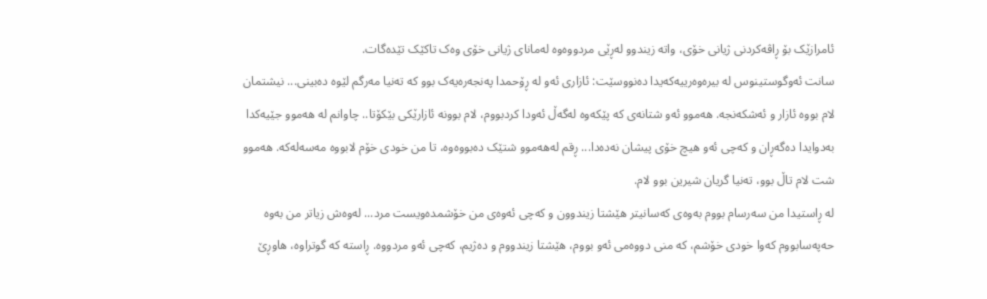ئامرازێک بۆ ڕاڤەکردنی ژیانی خۆی، واتە زیندوو لەڕێی مردووەوە لەمانای ژیانی خۆی وەک تاکێک تێدەگات.
سانت ئەوگوستینوس لە بیرەوەرییەکەیدا دەنووسێت: ئازاری ئەو لە ڕۆحمدا پەنجەرەیەک بوو کە تەنیا مەرگم لێوە دەبینی... نیشتمان لام بووە ئازار و ئەشکەنجە. هەموو ئەو شتانەی کە پێکەوە لەگەڵ ئەودا کردبووم، لام بوونە ئازارێکی بێکۆتا.. چاوانم لە هەموو جێیەکدا بەدوایدا دەگەڕان و کەچی ئەو هیچ خۆی پیشان نەدەدا... ڕقم لەهەموو شتێک دەبووەوە، تا من خودی خۆم لابووە مەسەلەکە. هەموو شت لام تاڵ بوو، تەنیا گریان شیرین بوو لام.
لە ڕاستیدا من سەرسام بووم بەوەی کەسانیتر هێشتا زیندوون و کەچی ئەوەی من خۆشمدەویست مرد... لەوەش زیاتر من بەوە حەپەسابووم کەوا خودی خۆشم، کە منی دووەمی ئەو بووم، هێشتا زیندووم و دەژیم، کەچی ئەو مردووە. ڕاستە کە گوتراوە، هاوڕێ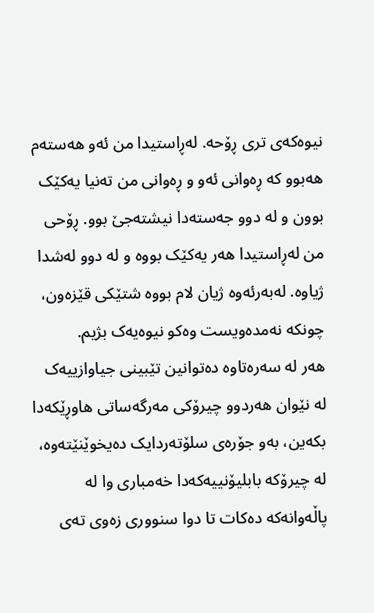نیوەکەی تری ڕۆحە. لەڕاستیدا من ئەو هەستەم هەبوو کە ڕەوانی ئەو و ڕەوانی من تەنیا یەکێک بوون و لە دوو جەستەدا نیشتەجێ بوو. ڕۆحی من لەڕاستیدا هەر یەکێک بووە و لە دوو لەشدا ژیاوە. لەبەرئەوە ژیان لام بووە شتێکی قێزەون، چونکە نەمدەویست وەکو نیوەیەک بژیم.
هەر لە سەرەتاوە دەتوانین تێبینی جیاوازییەک لە نێوان هەردوو چیرۆکی مەرگەساتی هاوڕێکەدا بکەین، بەو جۆرەی سلۆتەردایک دەیخوێنێتەوە، لە چیرۆکە بابلیۆنییەکەدا خەمباری وا لە پاڵەوانەکە دەکات تا دوا سنووری زەوی تەی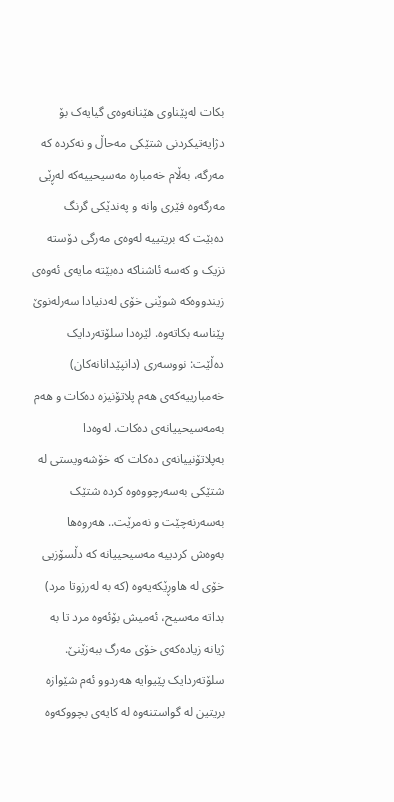بکات لەپێناوی هێنانەوەی گیایەک بۆ دژایەتیکردنی شتێکی مەحاڵ و نەکردە کە مەرگە، بەڵام خەمبارە مەسیحییەکە لەڕێی مەرگەوە فێری وانە و پەندێکی گرنگ دەبێت کە بریتییە لەوەی مەرگی دۆستە نزیک و کەسە ئاشناکە دەبێتە مایەی ئەوەی زیندووەکە شوێنی خۆی لەدنیادا سەرلەنوێ پێناسە بکاتەوە. لێرەدا سلۆتەردایک دەڵێت: نووسەری (دانپێدانانەکان) خەمبارییەکەی هەم پلاتۆنیزە دەکات و هەم بەمەسیحییانەی دەکات. لەوەدا بەپلاتۆنییانەی دەکات کە خۆشەویستی لە شتێکی بەسەرچووەوە کردە شتێک بەسەرنەچێت و نەمرێت.. هەروەها بەوەش کردییە مەسیحییانە کە دڵسۆزیی خۆی لە هاوڕێکەیەوە (کە بە لەرزوتا مرد) بداتە مەسیح، ئەمیش بۆئەوە مرد تا بە ژیانە زیادەکەی خۆی مەرگ ببەزێنێ.
سلۆتەردایک پێیوایە هەردوو ئەم شێوازە بریتین لە گواستنەوە لە کایەی بچووکەوە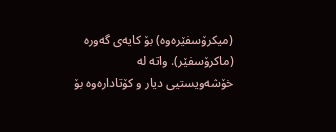(میکرۆسفێرەوە) بۆ کایەی گەورە (ماکرۆسفێر). واتە لە خۆشەویستیی دیار و کۆتادارەوە بۆ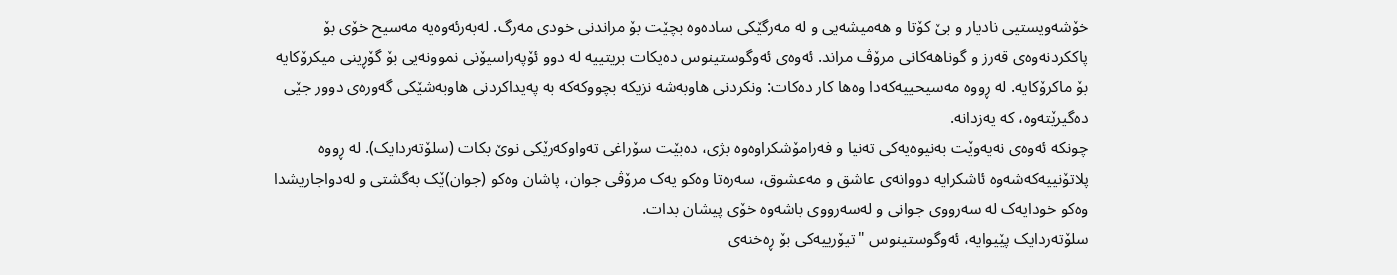خۆشەویستیی نادیار و بێ کۆتا و هەمیشەیی و لە مەرگێکی سادەوە بچێت بۆ مراندنی خودی مەرگ. لەبەرئەوەیە مەسیح خۆی بۆ پاککردنەوەی قەرز و گوناهەکانی مرۆڤ مراند. ئەوەی ئەوگوستینوس دەیکات بریتییە لە دوو ئۆپەراسیۆنی نموونەیی بۆ گۆڕینی میکرۆکایە بۆ ماکرۆکایە. لە ڕووە مەسیحییەکەدا وەها کار دەکات: ونکردنی هاوبەشە نزیکە بچووکەکە بە پەیداکردنی هاوبەشێکی گەورەی دوور جێی دەگیرێتەوە، کە یەزدانە.
چونکە ئەوەی نەیەوێت بەنیوەیەکی تەنیا و فەرامۆشکراوەوە بژی، دەبێت سۆراغی تەواوکەرێکی نوێ بکات (سلۆتەردایک). لە ڕووە پلاتۆنییەکەشەوە ئاشکرایە دووانەی عاشق و مەعشوق، سەرەتا وەکو یەک مرۆڤی جوان، پاشان وەکو (جوان)ێک بەگشتی و لەدواجاریشدا وەکو خودایەک لە سەرووی جوانی و لەسەرووی باشەوە خۆی پیشان بدات.
سلۆتەردایک پێیوایە، ئەوگوستینوس "تیۆرییەکی بۆ ڕەخنەی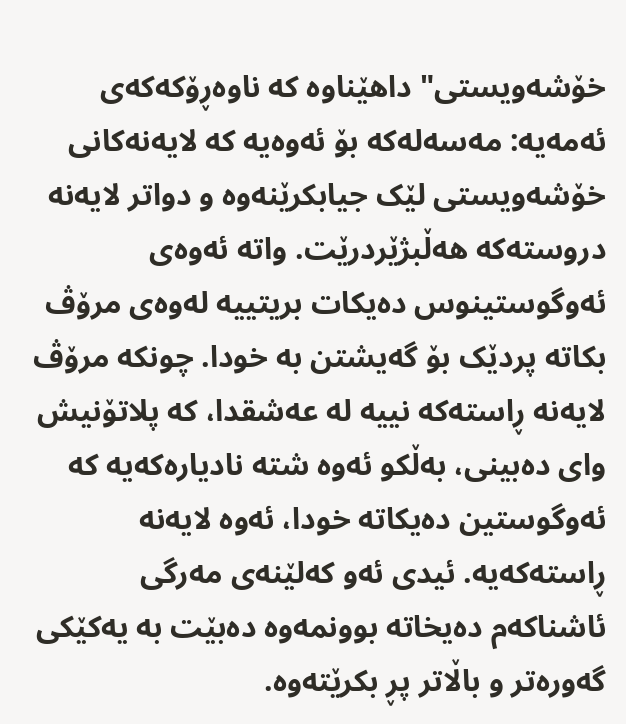خۆشەویستی" داهێناوە کە ناوەڕۆکەکەی ئەمەیە: مەسەلەکە بۆ ئەوەیە کە لایەنەکانی خۆشەویستی لێک جیابکرێنەوە و دواتر لایەنە دروستەکە هەڵبژێردرێت. واتە ئەوەی ئەوگوستینوس دەیکات بریتییە لەوەی مرۆڤ بکاتە پردێک بۆ گەیشتن بە خودا. چونکە مرۆڤ لایەنە ڕاستەکە نییە لە عەشقدا، کە پلاتۆنیش وای دەبینی، بەڵکو ئەوە شتە نادیارەکەیە کە ئەوگوستین دەیکاتە خودا، ئەوە لایەنە ڕاستەکەیە. ئیدی ئەو کەلێنەی مەرگی ئاشناکەم دەیخاتە بوونمەوە دەبێت بە یەکێکی گەورەتر و باڵاتر پڕ بکرێتەوە.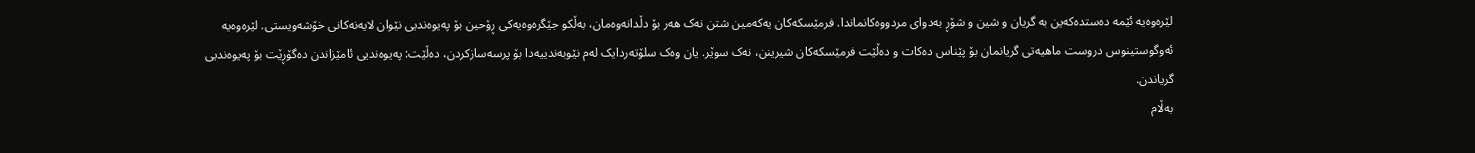لێرەوەیە ئێمە دەستدەکەین بە گریان و شین و شۆڕ بەدوای مردووەکانماندا. فرمێسکەکان یەکەمین شتن نەک هەر بۆ دڵدانەوەمان، بەڵکو جێگرەوەیەکی ڕۆحین بۆ پەیوەندیی نێوان لایەنەکانی خۆشەویستی. لێرەوەیە ئەوگوستینوس دروست ماهیەتی گریانمان بۆ پێناس دەکات و دەڵێت فرمێسکەکان شیرینن، نەک سوێر. یان وەک سلۆتەردایک لەم نێوبەندییەدا بۆ پرسەسازکردن، دەڵێت: پەیوەندیی ئامێزاندن دەگۆڕێت بۆ پەیوەندیی گریاندن.
بەڵام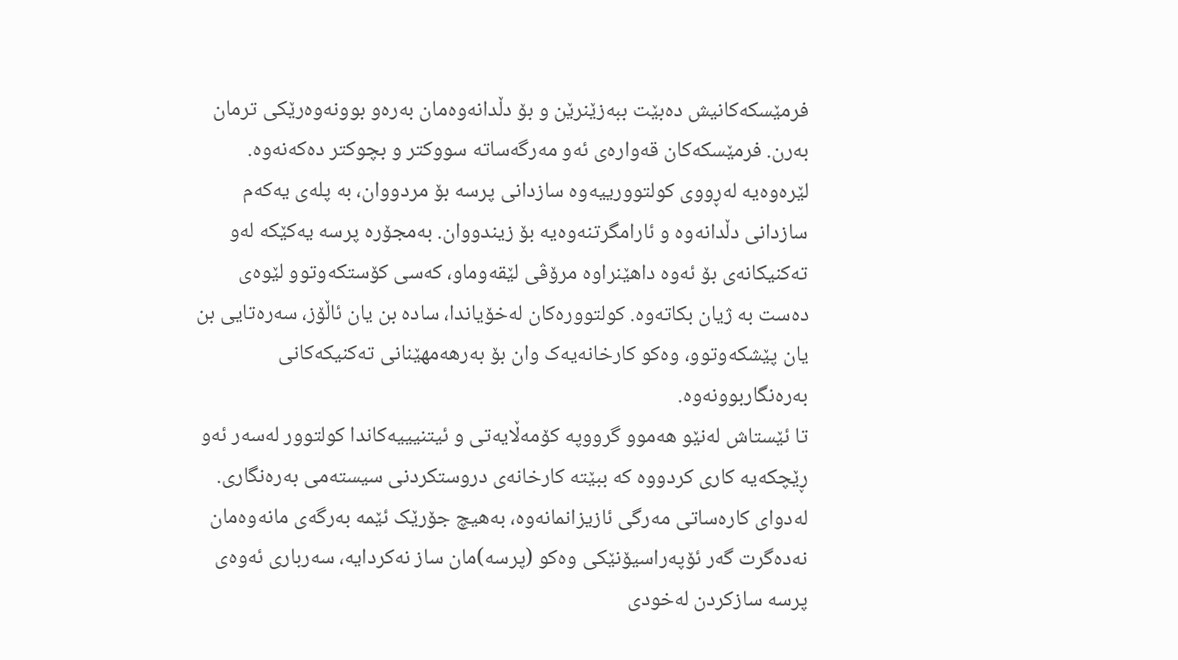فرمێسکەکانیش دەبێت ببەزێنرێن و بۆ دڵدانەوەمان بەرەو بوونەوەرێکی ترمان بەرن. فرمێسکەکان قەوارەی ئەو مەرگەساتە سووکتر و بچوکتر دەکەنەوە. لێرەوەیە لەڕووی کولتوورییەوە سازدانی پرسە بۆ مردووان، بە پلەی یەکەم سازدانی دڵدانەوە و ئارامگرتنەوەیە بۆ زیندووان. بەمجۆرە پرسە یەکێکە لەو تەکنیکانەی بۆ ئەوە داهێنراوە مرۆڤی لێقەوماو، کەسی کۆستکەوتوو لێوەی دەست بە ژیان بکاتەوە. کولتوورەکان لەخۆیاندا، سادە بن یان ئاڵۆز، سەرەتایی بن یان پێشکەوتوو، وەکو کارخانەیەک وان بۆ بەرهەمهێنانی تەکنیکەکانی بەرەنگاربوونەوە.
تا ئێستاش لەنێو هەموو گرووپە کۆمەڵایەتی و ئیتنیییەکاندا کولتوور لەسەر ئەو ڕێچکەیە کاری کردووە کە ببێتە کارخانەی دروستکردنی سیستەمی بەرەنگاری. لەدوای کارەساتی مەرگی ئازیزانمانەوە، بەهیچ جۆرێک ئێمە بەرگەی مانەوەمان نەدەگرت گەر ئۆپەراسیۆنێکی وەکو (پرسە)مان ساز نەکردایە، سەرباری ئەوەی پرسە سازکردن لەخودی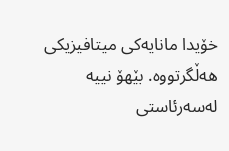خۆیدا مانایەکی میتافیزیکی هەڵگرتووە. بێهۆ نییە لەسەرئاستی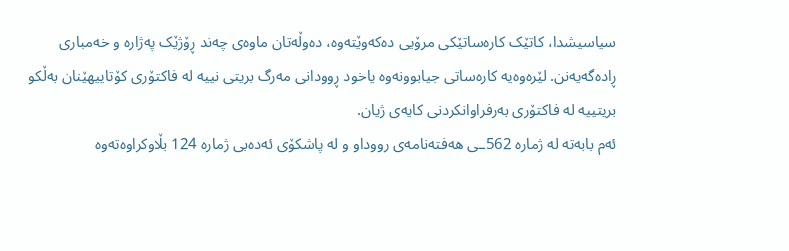سیاسیشدا، کاتێک کارەساتێکی مرۆیی دەکەوێتەوە، دەوڵەتان ماوەی چەند ڕۆژێک پەژارە و خەمباری ڕادەگەیەنن. لێرەوەیە کارەساتی جیابوونەوە یاخود ڕوودانی مەرگ بریتی نییە لە فاکتۆری کۆتاییهێنان بەڵکو بریتییە لە فاکتۆری بەرفراوانکردنی کایەی ژیان.
ئەم بابەتە لە ژمارە 562ـی هەفتەنامەی رووداو و لە پاشکۆی ئەدەبی ژمارە 124 بڵاوکراوەتەوە